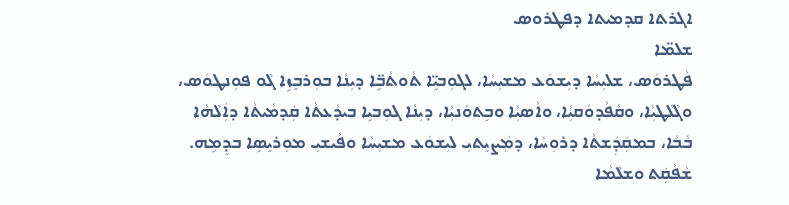ܐܓܪܬ‌ܐ ܩܕܡܝܬ‌ܐ ܕܦܛܪܘܣ
ܫܠܡ̈ܐ
ܦܵܛܪܘܿܣ، ܫܠܝܼܚܵܐ ܕܝܼܫܘܿܥ ܡܫܝܼܚܵܐ، ܠܓܘܼܒܝܹ̈ܐ ܬܵܘܬܵܒܹ̈ܐ ܕܝܼܢܵܐ ܒܘܼܪܒܸܙܹܐ ܓܵܘ ܦܘܼܢܛܘܿܣ، ܘܓܵܠܵܛܝܼܵܐ، ܘܩܵܦܵܕܘܿܩܝܼܵܐ، ܘܐܵܣܝܼܵܐ ܘܒܹܬܘܿܢܝܼܵܐ، ܕܝܼܢܵܐ ܓܘܼܒܝܹܐ ܒܝܕܵܥܬܵ‌ܐ ܩܲܕܡܵܝܬܵ‌ܐ ܕܐܲܠܵܗܵܐ ܒܵܒܵܐ، ܒܡܩܲܕܲܫܬܵ‌ܐ ܕܪܘܼܚܵܐ، ܕܡܲܨܝܸܬ‌ܝܼ ܠܝܼܫܘܿܥ ܡܫܝܼܚܵܐ ܘܦܵܝܫܝܼ ܡܘܼܪܝܸܣܹܐ ܒܕܸܡܹܗ. ܫܵܦܵܩܲܬ ܘܫܠܵܡܵܐ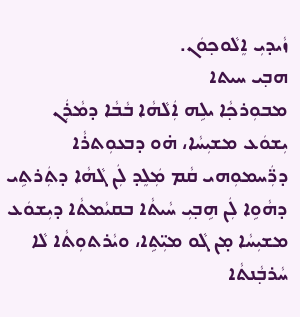ܙܵܝܕܝܼ ܐܸܠܵܘܟ݂ܘܿܢ.
ܗܒ݂ܝ ܚܝܬ‌ܐ
ܡܒܘܼܪܟ݂ܵܐ ܝܠܹܗ ܐܲܠܵܗܵܐ ܒܵܒܵܐ ܕܡܵܪܲܢ ܝܼܫܘܿܥ ܡܫܝܼܚܵܐ، ܗ̇ܘ ܕܒܥܘܼܬܪܵܐ ܕܪ̈ܲܚܡܘܼܗ‌ܝ ܩܵܡ ܡܲܠܸܕ ܠܲܢ ܓܵܗܵܐ ܕܬܲܪܬܹܝ ܕܗܵܘܹܐ ܠܲܢ ܗܹܒ݂ܝܼ ܚܵܝܬܵ‌ܐ ܒܩܝܵܡܬܵ‌ܐ ܕܝܼܫܘܿܥ ܡܫܝܼܚܵܐ ܡ̣ܢ ܓܵܘ ܡܝܼ̈ܬܹ‌ܐ، ܘܝܵܪܬܘܼܬܵ‌ܐ ܠܵܐ ܚܵܪܒ݂ܵܢܬܵ‌ܐ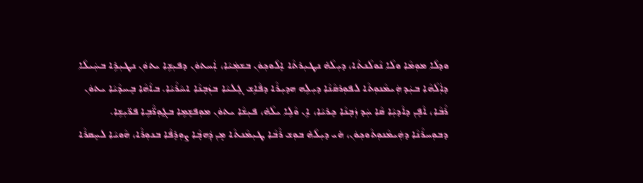ܘܕܠܵܐ ܡܘܼܡܵܐ ܘܠܵܐ ܢܵܘܠܵܢܬܵ‌ܐ، ܕܝܼܠܵܗ̇ ܢܛܝܼܪܬܵ‌ܐ ܐܸܠܵܘܟ݂ܘܿܢ ܒܫܡܲܝܵܐ، ܐܲܚܬܘܿܢ ܕܦܝܼܫܹܐ ܝܬܘܿܢ ܢܛܝܼܪܹܐ ܒܚܲܝܠܵܐ ܕܐܲܠܵܗܵܐ ܒܝܲܕ ܗܲܝܡܵܢܘܼܬܵ‌ܐ ܠܦܘܼܪܩܵܢܵܐ ܕܝܼܠܹܗ ܗܕܝܼܪܵܐ ܕܦܵܐܹܫ ܓܸܠܝܵܐ ܒܙܲܒ݂ܢܵܐ ܐܚܵܪܵܝܵܐ. ܒܐܵܗܵܐ ܒܸܚܕܵܝܵܐ ܝܬܘܿܢ ܪܵܒܵܐ، ܐܵܦܸܢ ܕܐܵܕܝܼܵܐ ܩܵܐ ܚܲܕ ܙܲܒ݂ܢܵܐ ܟܸܪܝܵܐ، ܐܸܢ ܘܵܠܹܐ ܝܠܵܗ̇، ܦܝܼܫܵܐ ܝܬܘܿܢ ܡܘܼܦܫܸܡܹܐ ܒܓ̰ܘܼܪ̈ܵܒܹܐ ܦܪ̈ܝܼܫܹܐ. ܕܒܘܼܚܪܵܢܵܐ ܕܗܲܝܡܵܢܘܼܬܵܘܟ݂ܘܿܢ، ܗ̇ܝ ܕܝܼܠܵܗ̇ ܒܘܼܫ ܪܵܒܵܐ ܛܝܼܡܵܢܬܵ‌ܐ ܡ̣ܢ ܕܲܗܒ݂ܵܐ ܨܘܼܪܸܦܵܐ ܒܢܘܼܪܵܐ، ܗܵܘܝܵܐ ܠܚܸܩܪܵܐ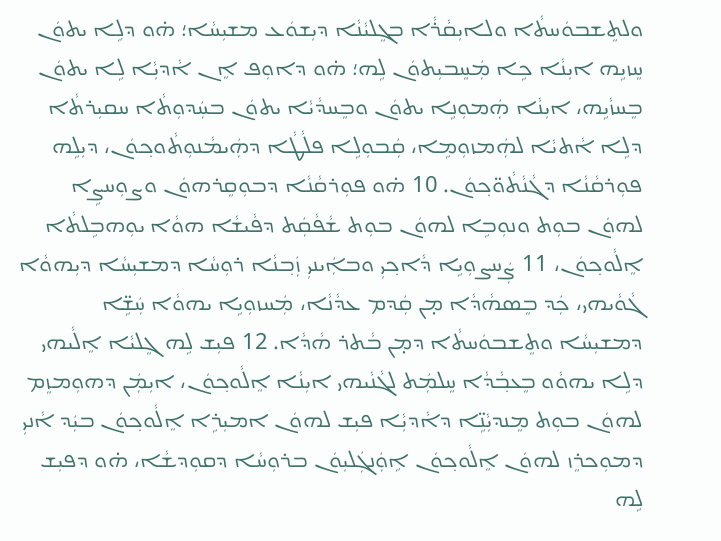ܘܠܬܸܫܒܘܿܚܬܵ‌ܐ ܘܠܐܝܼܩܵܪܵܐ ܒܓܸܠܝܵܢܵܐ ܕܝܼܫܘܿܥ ܡܫܝܼܚܵܐ؛ ܗ̇ܘ ܕܠܹܐ ܝܬܘܿܢ ܚܸܙܝܹܗ ܐܝܼܢܵܐ ܟܹܐ ܡܲܚܸܒܝܼܬܘܿܢ ܠܹܗ؛ ܗ̇ܘ ܕܐܘܼܦ ܐܸܢ ܐܵܕܝܼܵܐ ܠܹܐ ܝܬܘܿܢ ܒܸܚܙܵܝܹܗ، ܐܝܼܢܵܐ ܗܲܡܘܼܢܹܐ ܝܬܘܿܢ ܘܒܸܚܕܵܝܵܐ ܝܬܘܿܢ ܒܚܲܕܘܼܬܵ‌ܐ ܚܩܝܼܪܬܵ‌ܐ ܕܠܹܐ ܐܵܬܝܵܐ ܠܗܲܡܙܘܼܡܹܐ، ܩܲܒܘܼܠܹܐ ܦܠܵܛܵܐ ܕܗܲܝܡܵܢܘܼܬܵܘܟ݂ܘܿܢ، ܕܝܼܠܹܗ ܦܘܼܪܩܵܢܵܐ ܕܓܵܢܵܬܵܘ̈ܟ݂ܘܿܢ. 10 ܗ̇ܘ ܦܘܼܪܩܵܢܵܐ ܕܒܘܼܩܸܪܗܘܿܢ ܘܨܘܼܚܨܹܐ ܠܗܘܿܢ ܒܘܼܬ ܘܢܘܼܒܹܐ ܠܗܘܿܢ ܒܘܼܬ ܫܵܦܵܩܲܬ ܕܦܵܝܫܵܐ ܗܘܵܐ ܝܘܼܗܒܹܠܬܵ‌ܐ ܐܸܠܵܘܟ݂ܘܿܢ، 11 ܨܲܚܨܘܼܝܹܐ ܕܵܐܟ݂ܝܼ ܘܒܐܲܝܢܝܼ ܙܲܒ݂ܢܵܐ ܪܘܼܚܵܐ ܕܡܫܝܼܚܵܐ ܕܝܼܗܘܵܐ ܓܵܘܵܝܗ‌ܝ، ܟܲܕ ܒܸܣܗܵܕܵܐ ܡ̣ܢ ܩܲܕܡ ܥܕܵܢܵܐ، ܡܲܚܙܘܼܝܹܐ ܝܗܘܵܐ ܚܲܫܹ̈ܐ ܕܡܫܝܼܚܵܐ ܘܬܸܫܒܘܿܚܬܵ‌ܐ ܕܡ̣ܢ ܒܵܬܪ ܗܵܕܵܐ. 12 ܦܝܼܫ ܠܹܗ ܓܸܠܝܵܐ ܐܸܠܵܝܗ‌ܝ ܕܠܹܐ ܝܗܘܵܘ ܒܸܥܒ݂ܵܕܵܐ ܚܸܠܡܲܬ ܠܓܵܢܵܝܗ‌ܝ ܐܝܼܢܵܐ ܐܸܠܵܘܟ݂ܘܿܢ، ܐܝܼܡܲܢ ܕܗܘܼܡܙܸܡ ܠܗܘܿܢ ܒܘܼܬ ܡܸܢܕܝܼܵܢܹ̈ܐ ܕܐܵܕܝܼܵܐ ܦܝܼܫ ܠܗܘܿܢ ܐܡܝܼܪܹܐ ܐܸܠܵܘܟ݂ܘܿܢ ܒܝܲܕ ܐܵܢܝܼ ܕܡܘܼܟܪܸܙ ܠܗܘܿܢ ܐܸܠܵܘܟ݂ܘܿܢ ܐܹܘܲܢܓܲܠܝܼܘܿܢ ܒܪܘܼܚܵܐ ܕܩܘܼܕܫܵܐ، ܗ̇ܘ ܕܦܝܼܫ ܠܹܗ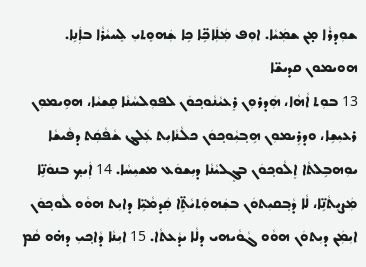ܫܘܼܕܪܵܐ ܡ̣ܢ ܫܡܲܝܵܐ. ܐܘܼܦ ܡܲܠܲܐܟܹ̈ܐ ܟܹܐ ܫܲܗܘܸܬ‌ܝܼ ܠܸܚܝܵܪܵܐ ܒܐܲܢܹܐ.
ܗܘܝܡܘܢ ܩܕܝܫ̈ܐ
13 ܒܘܼܬ ܐܵܗܵܐ، ܗܲܕܪܘܼܢ ܪܸܥܝܵܢܵܘܟ݂ܘܿܢ ܠܦܘܼܠܚܵܢܵܐ ܩܸܫܝܵܐ، ܗܘܹܝܡܘܼܢ ܪܥܝܼܫܹܐ، ܘܕܪܹܝܡܘܼܢ ܗܹܒ݂ܝܼܵܘܟ݂ܘܿܢ ܟܠܵܢܵܐܝܼܬ ܥܲܠܔ ܫܵܦܵܩܲܬ ܕܦܵܝܫܵܐ ܝܘܼܗܒܹܠܬܵ‌ܐ ܐܸܠܵܘܟ݂ܘܿܢ ܒܓܸܠܝܵܢܵܐ ܕܝܼܫܘܿܥ ܡܫܝܼܚܵܐ. 14 ܐܲܝܟ݂ ܒܢܘܿܢܹ̈ܐ ܡܲܨܝܸܬܵܢܹ̈ܐ، ܠܵܐ ܕܵܒ݂ܩܝܼܬܘܿܢ ܒܫܲܗܘܲܬܝܵܬܹ̈‌ܐ ܩܲܕܡܵܝܹ̈ܐ ܕܐܝܼܬ ܗܘܵܘ ܠܵܘܟ݂ܘܿܢ ܐܝܼܡܲܢ ܕܝܼܬܘܿܢ ܗܘܵܘ ܓܵܘܵܝܗ‌ܝ ܕܠܵܐ ܝܕܵܥܬܵ‌ܐ. 15 ܐܝܼܢܵܐ ܕܵܐܟ݂ܝܼ ܕܗ̇ܘ ܩܵܡ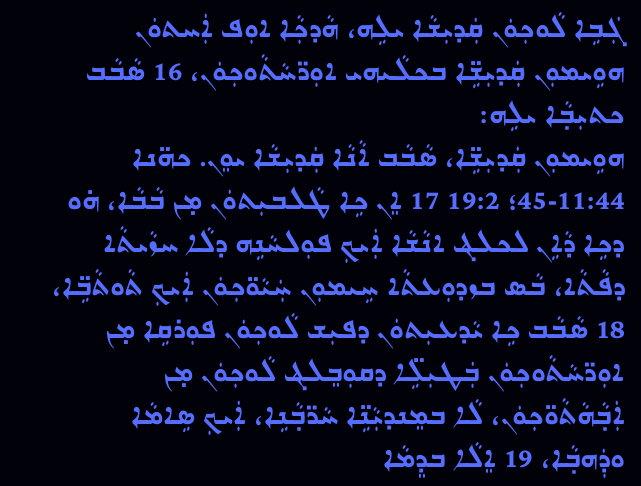ܓܲܒܹܐ ܠܵܘܟ݂ܘܿܢ ܩܲܕܝܼܫܵܐ ܝܠܹܗ، ܗܵܕܟ݂ܵܐ ܐܘܼܦ ܐܲܚܬܘܿܢ ܗܘܹܝܡܘܼܢ ܩܲܕܝܼܫܹ̈ܐ ܒܟܠܵܝܗ‌ܝ ܐܘܼܪ̈ܚܵܬܵܘܟ݂ܘܿܢ، 16 ܣܵܒܵܒ ܟܬܝܼܒ݂ܵܐ ܝܠܹܗ:
ܗܘܹܝܡܘܼܢ ܩܲܕܝܼܫܹ̈ܐ، ܣܵܒܵܒ ܐܵܢܵܐ ܩܲܕܝܼܫܵܐ ܝܘܸܢ. ܟܗ̈ܢܐ 11:44-45؛ 19:2 17 ܐܸܢ ܟܹܐ ܛܵܠܒܝܼܬܘܿܢ ܡ̣ܢ ܒܵܒܵܐ، ܗ̇ܘ ܕܟܹܐ ܕܵܐܹܢ ܠܟܠܔ ܐܢܵܫܵܐ ܐܲܝܟ݂ ܦܘܼܠܚܵܢܹܗ ܕܠܵܐ ܚܙܵܝܬܵ‌ܐ ܕܦܵܬܵ‌ܐ، ܒܵܣ ܒܙܕܘܼܥܬܵ‌ܐ ܚܹܝܡܘܼܢ ܚܲܝܵܘ̈ܟ݂ܘܿܢ ܐܲܝܟ݂ ܬܵܘܬܵܒܹ̈ܐ، 18 ܣܵܒܵܒ ܟܹܐ ܝܵܕܥܝܼܬܘܿܢ ܕܦܝܼܫ ܠܵܘܟ݂ܘܿܢ ܦܘܼܪܩܹܐ ܡ̣ܢ ܐܘܼܪ̈ܚܵܬܵܘܟ݂ܘܿܢ ܒܲܛܝܼܠܹ̈ܐ ܕܩܘܼܒܸܠܔ ܠܵܘܟ݂ܘܿܢ ܡ̣ܢ ܐܲܒ݂ܵܗܵܬܵܘ̈ܟ݂ܘܿܢ، ܠܵܐ ܒܡܸܢܕܝܼܵܢܹ̈ܐ ܚܵܪ̈ܒ݂ܵܢܹܐ، ܐܲܝܟ݂ ܣܹܐܡܵܐ ܘܕܲܗܒ݂ܵܐ، 19 ܐܸܠܵܐ ܒܕܸܡܵܐ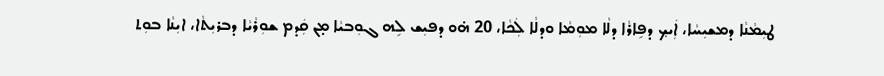ܛܝܼܡܵܢܵܐ ܕܡܫܝܼܚܵܐ، ܐܲܝܟ݂ ܕܦܹܐܪܵܐ ܕܠܵܐ ܡܘܼܡܵܐ ܘܕܠܵܐ ܠܲܟܵܐ، 20 ܗ̇ܘ ܕܦܝܼܫ ܠܹܗ ܓܘܼܒܝܵܐ ܡ̣ܢ ܩܲܕܡ ܫܘܼܪܵܝܵܐ ܕܒܪܝܼܬܵ‌ܐ، ܐܝܼܢܵܐ ܒܘܼܬ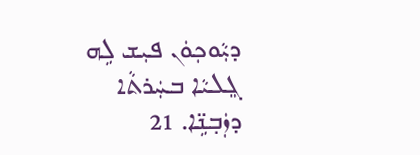ܕܝܼܵܘܟ݂ܘܿܢ ܦܝܼܫ ܠܹܗ ܓܸܠܝܵܐ ܒܚܲܪܬܵ‌ܐ ܕܙܲܒ݂ܢܹ̈ܐ. 21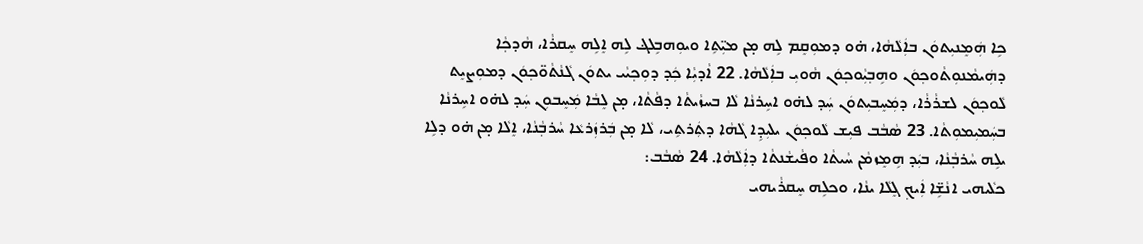ܟܹܐ ܗܲܡܸܢܝܼܬܘܿܢ ܒܐܲܠܵܗܵܐ، ܗ̇ܘ ܕܡܘܼܩܸܡ ܠܹܗ ܡ̣ܢ ܡܝܼ̈ܬܹ‌ܐ ܘܝܘܼܗܒܹܠܔ ܠܹܗ ܐܸܠܹܗ ܚܸܩܪܵܐ، ܗܵܕܟ݂ܵܐ ܕܗܲܝܡܵܢܘܼܬܵܘܟ݂ܘܿܢ ܘܗܹܒ݂ܝܼܵܘܟ݂ܘܿܢ ܗܵܘܝܼ ܒܐܲܠܵܗܵܐ. 22 ܐܵܕܝܼܵܐ ܟܲܕ ܕܘܼܟ݂ܝܵܝ ܝܬܘܿܢ ܓܵܢܵܬܵܘ̈ܟ݂ܘܿܢ ܕܡܘܼܨܝܸܬ ܠܵܘܟ݂ܘܿܢ ܠܫܪܵܪܵܐ، ܕܡܲܚܸܒܝܼܬܘܿܢ ܚܲܕ ܠܗ̇ܘ ܐܚܹܪܢܵܐ ܠܵܐ ܒܚܙܵܝܬܵ‌ܐ ܕܦܵܬܵ‌ܐ، ܡ̣ܢ ܠܸܒܵܐ ܡܲܚܸܒܘܼܢ ܚܲܕ ܠܗ̇ܘ ܐܚܹܪܢܵܐ ܒܚܲܡܝܼܡܘܼܬܵ‌ܐ. 23 ܣܵܒܵܒ ܦܝܼܫ ܠܵܘܟ݂ܘܿܢ ܝܠܝܼܕܹܐ ܓܵܗܵܐ ܕܬܲܪܬܹܝ، ܠܵܐ ܡ̣ܢ ܒܲܪܙܲܪܥܵܐ ܚܵܪܒ݂ܵܢܵܐ، ܐܸܠܵܐ ܡ̣ܢ ܗ̇ܘ ܕܠܹܐ ܝܠܹܗ ܚܵܪܒ݂ܵܢܵܐ، ܒܝܲܕ ܗܹܡܸܙܡܵܢ ܚܵܝܬܵ‌ܐ ܘܦܵܝܫܵܢܬܵ‌ܐ ܕܐܲܠܵܗܵܐ. 24 ܣܵܒܵܒ:
ܟܠܵܝܗ‌ܝ ܐܢܵܫܹ̈ܐ ܐܲܝܟ݂ ܓܸܠܵܐ ܝܢܵܐ، ܘܟܠܹܗ ܚܸܩܪܵܝܗ‌ܝ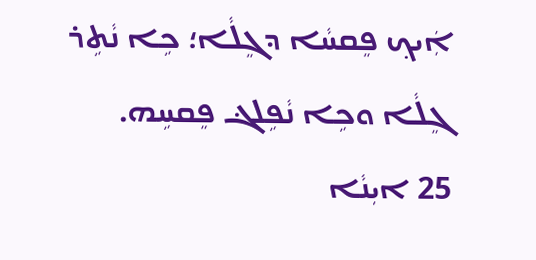ܐܲܝܟ݂ ܦܸܩܚܵܐ ܕܓܸܠܵܐ؛ ܟܹܐ ܢܵܬܹܪ ܓܸܠܵܐ ܘܟܹܐ ܢܵܦܹܠܔ ܦܸܩܚܹܗ.
25 ܐܝܼܢܵܐ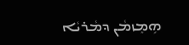ܗܹܡܸܙܡܵܢ ܕܡܵܪܝܵܐ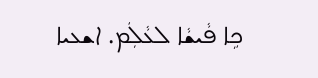ܟܹܐ ܦܵܝܫܵܐ ܠܥܵܠܲܡ. ܐܫܥܝܐ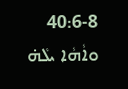40:6-8
ܘܐܵܗܵܐ ܝܠܵܗ̇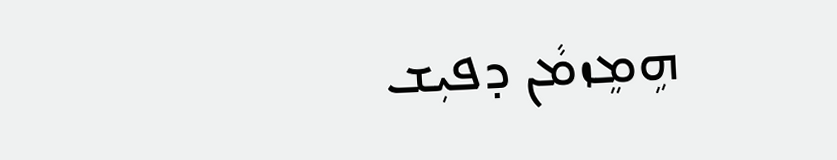ܗܹܡܸܙܡܵܢ ܕܦܝܼܫ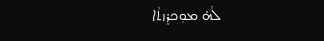ܠܵܗ̇ ܡܘܼܟܪܸܙܬܵ‌ܐ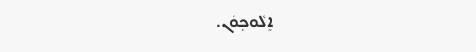ܐܸܠܵܘܟ݂ܘܿܢ.